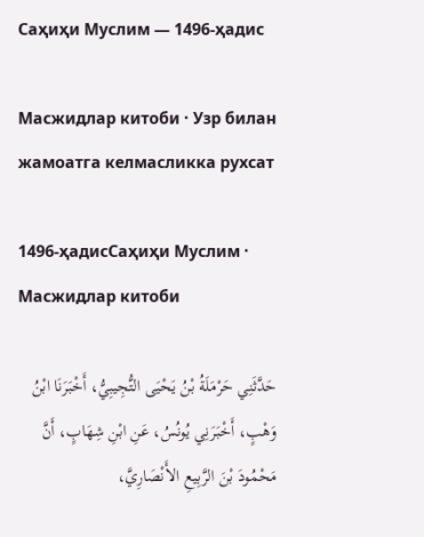Саҳиҳи Муслим — 1496-ҳадис

Масжидлар китоби · Узр билан жамоатга келмасликка рухсат

1496-ҳадисСаҳиҳи Муслим · Масжидлар китоби

حَدَّثَنِي حَرْمَلَةُ بْنُ يَحْيَى التُّجِيبِيُّ، أَخْبَرَنَا ابْنُ وَهْبٍ، أَخْبَرَنِي يُونُسُ، عَنِ ابْنِ شِهَابٍ، أَنَّ مَحْمُودَ بْنَ الرَّبِيعِ الأَنْصَارِيَّ،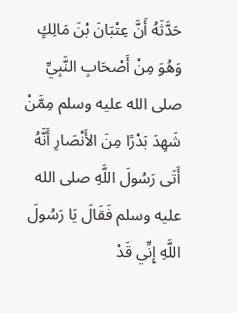حَدَّثَهُ أَنَّ عِتْبَانَ بْنَ مَالِكٍ وَهُوَ مِنْ أَصْحَابِ النَّبِيِّ صلى الله عليه وسلم مِمَّنْ شَهِدَ بَدْرًا مِنَ الأَنْصَارِ أَنَّهُ أَتَى رَسُولَ اللَّهِ صلى الله عليه وسلم فَقَالَ يَا رَسُولَ اللَّهِ إِنِّي قَدْ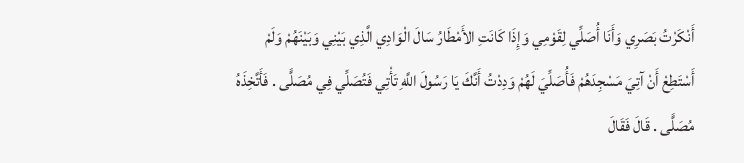أَنْكَرْتُ بَصَرِي وَأَنَا أُصَلِّي لِقَوْمِي وَإِذَا كَانَتِ الأَمْطَارُ سَالَ الْوَادِي الَّذِي بَيْنِي وَبَيْنَهُمْ وَلَمْ أَسْتَطِعْ أَنْ آتِيَ مَسْجِدَهُمْ فَأُصَلِّيَ لَهُمْ وَدِدْتُ أَنَّكَ يَا رَسُولَ اللَّهِ تَأْتِي فَتُصَلِّي فِي مُصَلًّى . فَأَتَّخِذَهُ مُصَلًّى . قَالَ فَقَالَ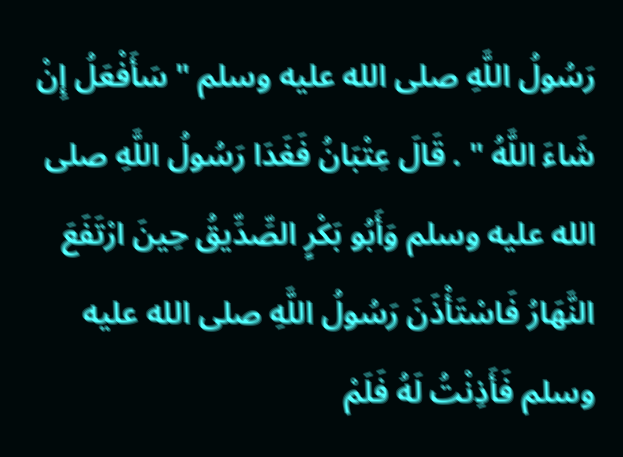رَسُولُ اللَّهِ صلى الله عليه وسلم " سَأَفْعَلُ إِنْ شَاءَ اللَّهُ " . قَالَ عِتْبَانُ فَغَدَا رَسُولُ اللَّهِ صلى الله عليه وسلم وَأَبُو بَكْرٍ الصِّدِّيقُ حِينَ ارْتَفَعَ النَّهَارُ فَاسْتَأْذَنَ رَسُولُ اللَّهِ صلى الله عليه وسلم فَأَذِنْتُ لَهُ فَلَمْ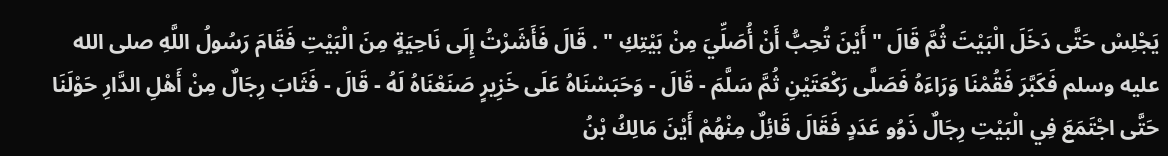يَجْلِسْ حَتَّى دَخَلَ الْبَيْتَ ثُمَّ قَالَ " أَيْنَ تُحِبُّ أَنْ أُصَلِّيَ مِنْ بَيْتِكِ " . قَالَ فَأَشَرْتُ إِلَى نَاحِيَةٍ مِنَ الْبَيْتِ فَقَامَ رَسُولُ اللَّهِ صلى الله عليه وسلم فَكَبَّرَ فَقُمْنَا وَرَاءَهُ فَصَلَّى رَكْعَتَيْنِ ثُمَّ سَلَّمَ - قَالَ - وَحَبَسْنَاهُ عَلَى خَزِيرٍ صَنَعْنَاهُ لَهُ - قَالَ - فَثَابَ رِجَالٌ مِنْ أَهْلِ الدَّارِ حَوْلَنَا حَتَّى اجْتَمَعَ فِي الْبَيْتِ رِجَالٌ ذَوُو عَدَدٍ فَقَالَ قَائِلٌ مِنْهُمْ أَيْنَ مَالِكُ بْنُ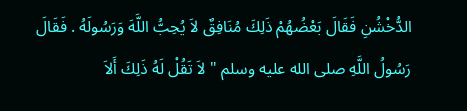الدُّخْشُنِ فَقَالَ بَعْضُهُمْ ذَلِكَ مُنَافِقٌ لاَ يُحِبُّ اللَّهَ وَرَسُولَهُ . فَقَالَ رَسُولُ اللَّهِ صلى الله عليه وسلم " لاَ تَقُلْ لَهُ ذَلِكَ أَلاَ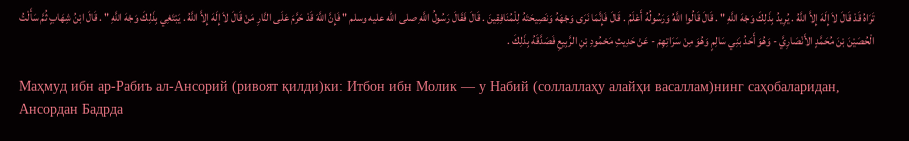تَرَاهُ قَدْ قَالَ لاَ إِلَهَ إِلاَّ اللَّهُ . يُرِيدُ بِذَلِكَ وَجْهَ اللَّهِ " . قَالَ قَالُوا اللَّهُ وَرَسُولُهُ أَعْلَمُ . قَالَ فَإِنَّمَا نَرَى وَجْهَهُ وَنَصِيحَتَهُ لِلْمُنَافِقِينَ . قَالَ فَقَالَ رَسُولُ اللَّهِ صلى الله عليه وسلم " فَإِنَّ اللَّهَ قَدْ حَرَّمَ عَلَى النَّارِ مَنْ قَالَ لاَ إِلَهَ إِلاَّ اللَّهُ . يَبْتَغِي بِذَلِكَ وَجْهَ اللَّهِ " . قَالَ ابْنُ شِهَابٍ ثُمَّ سَأَلْتُ الْحُصَيْنَ بْنَ مُحَمَّدٍ الأَنْصَارِيَّ - وَهُوَ أَحَدُ بَنِي سَالِمٍ وَهُوَ مِنْ سَرَاتِهِمْ - عَنْ حَدِيثِ مَحْمُودِ بْنِ الرَّبِيعِ فَصَدَّقَهُ بِذَلِكَ .

Маҳмуд ибн ар-Рабиъ ал-Ансорий (ривоят қилди)ки: Итбон ибн Молик — у Набий (соллаллаҳу алайҳи васаллам)нинг саҳобаларидан, Ансордан Бадрда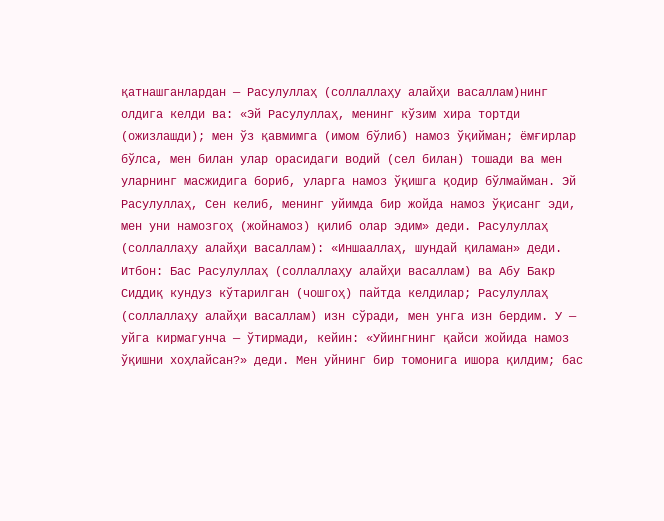қатнашганлардан — Расулуллаҳ (соллаллаҳу алайҳи васаллам)нинг олдига келди ва: «Эй Расулуллаҳ, менинг кўзим хира тортди (ожизлашди); мен ўз қавмимга (имом бўлиб) намоз ўқийман; ёмғирлар бўлса, мен билан улар орасидаги водий (сел билан) тошади ва мен уларнинг масжидига бориб, уларга намоз ўқишга қодир бўлмайман. Эй Расулуллаҳ, Сен келиб, менинг уйимда бир жойда намоз ўқисанг эди, мен уни намозгоҳ (жойнамоз) қилиб олар эдим» деди. Расулуллаҳ (соллаллаҳу алайҳи васаллам): «Иншааллаҳ, шундай қиламан» деди. Итбон: Бас Расулуллаҳ (соллаллаҳу алайҳи васаллам) ва Абу Бакр Сиддиқ кундуз кўтарилган (чошгоҳ) пайтда келдилар; Расулуллаҳ (соллаллаҳу алайҳи васаллам) изн сўради, мен унга изн бердим. У — уйга кирмагунча — ўтирмади, кейин: «Уйингнинг қайси жойида намоз ўқишни хоҳлайсан?» деди. Мен уйнинг бир томонига ишора қилдим; бас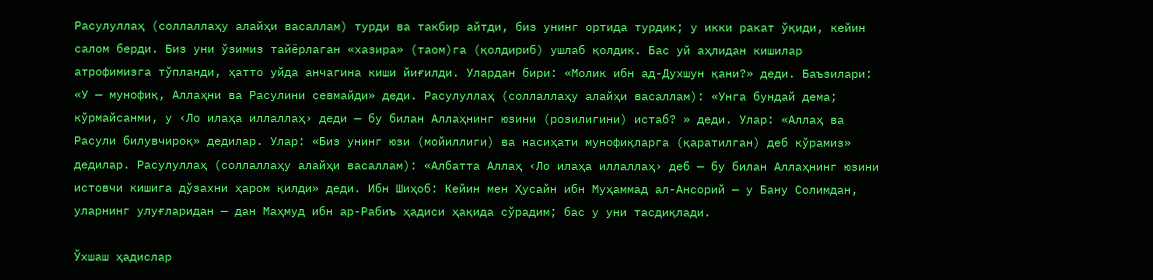Расулуллаҳ (соллаллаҳу алайҳи васаллам) турди ва такбир айтди, биз унинг ортида турдик; у икки ракат ўқиди, кейин салом берди. Биз уни ўзимиз тайёрлаган «хазира» (таом)га (қолдириб) ушлаб қолдик. Бас уй аҳлидан кишилар атрофимизга тўпланди, ҳатто уйда анчагина киши йиғилди. Улардан бири: «Молик ибн ад-Духшун қани?» деди. Баъзилари: «У — мунофиқ, Аллаҳни ва Расулини севмайди» деди. Расулуллаҳ (соллаллаҳу алайҳи васаллам): «Унга бундай дема; кўрмайсанми, у ‹Ло илаҳа иллаллаҳ› деди — бу билан Аллаҳнинг юзини (розилигини) истаб? » деди. Улар: «Аллаҳ ва Расули билувчироқ» дедилар. Улар: «Биз унинг юзи (мойиллиги) ва насиҳати мунофиқларга (қаратилган) деб кўрамиз» дедилар. Расулуллаҳ (соллаллаҳу алайҳи васаллам): «Албатта Аллаҳ ‹Ло илаҳа иллаллаҳ› деб — бу билан Аллаҳнинг юзини истовчи кишига дўзахни ҳаром қилди» деди. Ибн Шиҳоб: Кейин мен Ҳусайн ибн Муҳаммад ал-Ансорий — у Бану Солимдан, уларнинг улуғларидан — дан Маҳмуд ибн ар-Рабиъ ҳадиси ҳақида сўрадим; бас у уни тасдиқлади.

Ўхшаш ҳадислар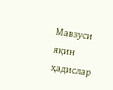Мавзуси яқин ҳадислар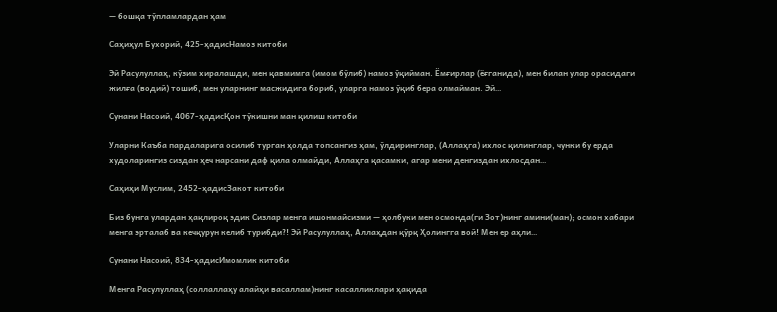— бошқа тўпламлардан ҳам

Саҳиҳул Бухорий, 425-ҳадисНамоз китоби

Эй Расулуллаҳ, кўзим хиралашди, мен қавмимга (имом бўлиб) намоз ўқийман. Ёмғирлар (ёғганида), мен билан улар орасидаги жилға (водий) тошиб, мен уларнинг масжидига бориб, уларга намоз ўқиб бера олмайман. Эй…

Сунани Насоий, 4067-ҳадисҚон тўкишни ман қилиш китоби

Уларни Каъба пардаларига осилиб турган ҳолда топсангиз ҳам, ўлдиринглар, (Аллаҳга) ихлос қилинглар, чунки бу ерда худоларингиз сиздан ҳеч нарсани даф қила олмайди, Аллаҳга қасамки, агар мени денгиздан ихлосдан…

Саҳиҳи Муслим, 2452-ҳадисЗакот китоби

Биз бунга улардан ҳақлироқ эдик Сизлар менга ишонмайсизми — ҳолбуки мен осмонда(ги Зот)нинг амини(ман); осмон хабари менга эрталаб ва кечқурун келиб турибди?! Эй Расулуллаҳ, Аллаҳдан қўрқ Ҳолингга вой! Мен ер аҳли…

Сунани Насоий, 834-ҳадисИмомлик китоби

Менга Расулуллаҳ (соллаллаҳу алайҳи васаллам)нинг касалликлари ҳақида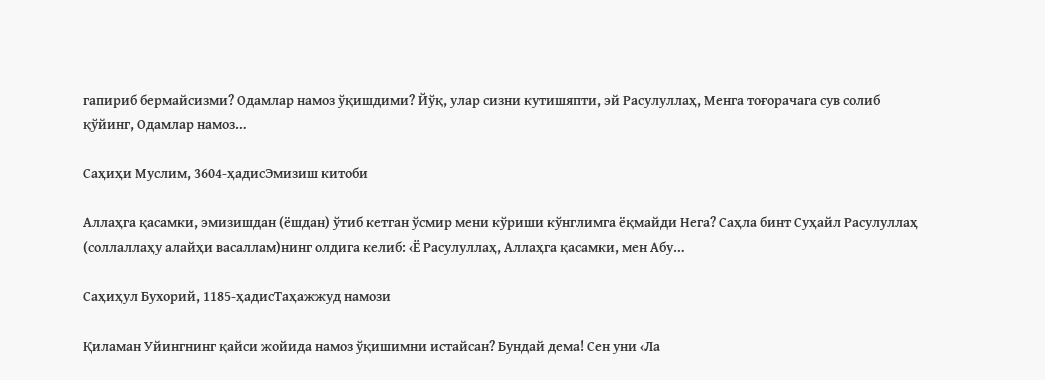гапириб бермайсизми? Одамлар намоз ўқишдими? Йўқ, улар сизни кутишяпти, эй Расулуллаҳ, Менга тоғорачага сув солиб қўйинг, Одамлар намоз…

Саҳиҳи Муслим, 3604-ҳадисЭмизиш китоби

Аллаҳга қасамки, эмизишдан (ёшдан) ўтиб кетган ўсмир мени кўриши кўнглимга ёқмайди Нега? Саҳла бинт Суҳайл Расулуллаҳ (соллаллаҳу алайҳи васаллам)нинг олдига келиб: ‹Ё Расулуллаҳ, Аллаҳга қасамки, мен Абу…

Саҳиҳул Бухорий, 1185-ҳадисТаҳажжуд намози

Қиламан Уйингнинг қайси жойида намоз ўқишимни истайсан? Бундай дема! Сен уни ‹Ла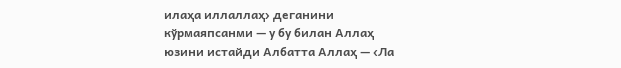илаҳа иллаллаҳ› деганини кўрмаяпсанми — у бу билан Аллаҳ юзини истайди Албатта Аллаҳ — ‹Ла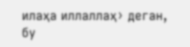илаҳа иллаллаҳ› деган, бу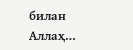билан Аллаҳ…